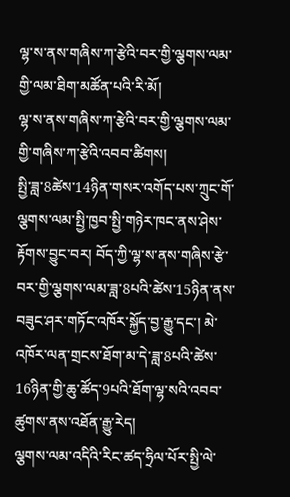ལྷ་ས་ནས་གཞིས་ཀ་རྩེའི་བར་གྱི་ལྕགས་ལམ་གྱི་ལམ་ཐིག་མཚོན་པའི་རི་མོ།
ལྷ་ས་ནས་གཞིས་ཀ་རྩེའི་བར་གྱི་ལྕགས་ལམ་གྱི་གཞིས་ཀ་རྩེའི་འབབ་ཚིགས།
སྤྱི་ཟླ་8ཚེས་14ཉིན་གསར་འགོད་པས་ཀྲུང་གོ་ལྕགས་ལམ་སྤྱི་ཁྱབ་སྤྱི་གཉེར་ཁང་ནས་ཤེས་རྟོགས་བྱུང་བར། བོད་ཀྱི་ལྷ་ས་ནས་གཞིས་རྩེ་བར་གྱི་ལྕགས་ལམ་ཟླ་8པའི་ཚེས་15ཉིན་ནས་བཟུང་ཤར་གཏོང་འཁོར་སྐྱོད་བྱ་རྒྱུ་དང་། མེ་འཁོར་ལན་གྲངས་ཐོག་མ་དེ་ཟླ་8པའི་ཚེས་16ཉིན་གྱི་ཆུ་ཚོད་9པའི་ཐོག་ལྷ་སའི་འབབ་ཚུགས་ནས་འཐོན་རྒྱུ་རེད།
ལྕགས་ལམ་འདིའི་རིང་ཚད་ཧྲིལ་པོར་སྤྱི་ལེ་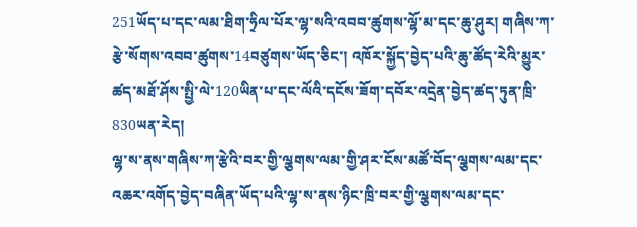251ཡོད་པ་དང་ལམ་ཐིག་ཧྲིལ་པོར་ལྷ་སའི་འབབ་ཚུགས་ལྷོ་མ་དང་ཆུ་ཤུར། གཞིས་ཀ་རྩེ་སོགས་འབབ་ཚུགས་14བཙུགས་ཡོད་ཅིང་། འཁོར་སྐྱོད་བྱེད་པའི་ཆུ་ཚོད་རེའི་མྱུར་ཚད་མཐོ་ཤོས་སྤྱི་ལེ་120ཡིན་པ་དང་ལོའི་དངོས་ཟོག་དབོར་འདྲེན་བྱེད་ཚད་ཏུན་ཁྲི་830ཡན་རེད།
ལྷ་ས་ནས་གཞིས་ཀ་རྩེའི་བར་གྱི་ལྕགས་ལམ་གྱི་ཤར་ངོས་མཚོ་བོད་ལྕགས་ལམ་དང་འཆར་འགོད་བྱེད་བཞིན་ཡོད་པའི་ལྷ་ས་ནས་ཉིང་ཁྲི་བར་གྱི་ལྕགས་ལམ་དང་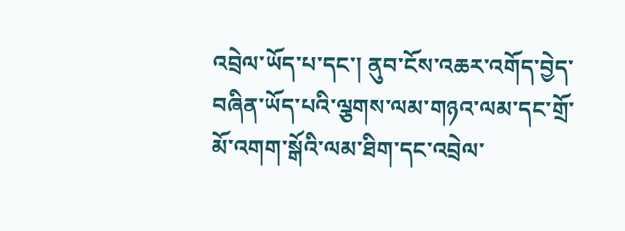འབྲེལ་ཡོད་པ་དང་། ནུབ་ངོས་འཆར་འགོད་བྱེད་བཞིན་ཡོད་པའི་ལྕགས་ལམ་གཉའ་ལམ་དང་གྲོ་མོ་འགག་སྒོའི་ལམ་ཐིག་དང་འབྲེལ་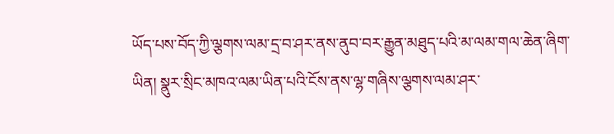ཡོད་པས་བོད་ཀྱི་ལྕགས་ལམ་དྲ་བ་ཤར་ནས་ནུབ་བར་རྒྱུན་མཐུད་པའི་མ་ལམ་གལ་ཆེན་ཞིག་ཡིན། སྣུར་སྲིང་མཁའ་ལམ་ཡིན་པའི་ངོས་ནས་ལྷ་གཞིས་ལྕགས་ལམ་ཤར་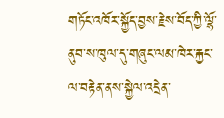གཏོང་འཁོར་སྐྱོད་བྱས་རྗེས་བོད་ཀྱི་ལྷོ་ནུབ་ས་ཁུལ་དུ་གཞུང་ལམ་ཁེར་རྐྱང་ལ་བརྟེན་ནས་སྐྱེལ་འདྲེན་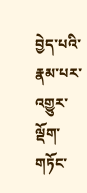བྱེད་པའི་རྣམ་པར་འགྱུར་ལྡོག་གཏོང་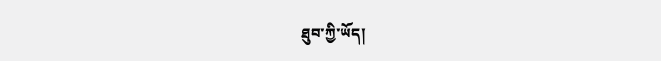ཐུབ་ཀྱི་ཡོད།